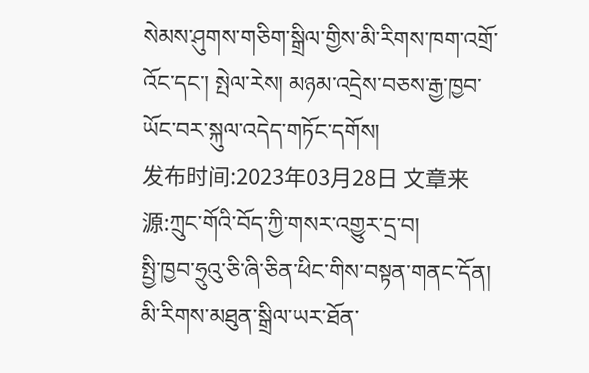སེམས་ཤུགས་གཅིག་སྒྲིལ་གྱིས་མི་རིགས་ཁག་འགྲོ་འོང་དང་། སྤེལ་རེས། མཉམ་འདྲེས་བཅས་རྒྱ་ཁྱབ་ཡོང་བར་སྐུལ་འདེད་གཏོང་དགོས།
发布时间:2023年03月28日 文章来源:ཀྲུང་གོའི་བོད་ཀྱི་གསར་འགྱུར་དྲ་བ།
སྤྱི་ཁྱབ་ཧྲུའུ་ཅི་ཞི་ཅིན་ཕིང་གིས་བསྟན་གནང་དོན། མི་རིགས་མཐུན་སྒྲིལ་ཡར་ཐོན་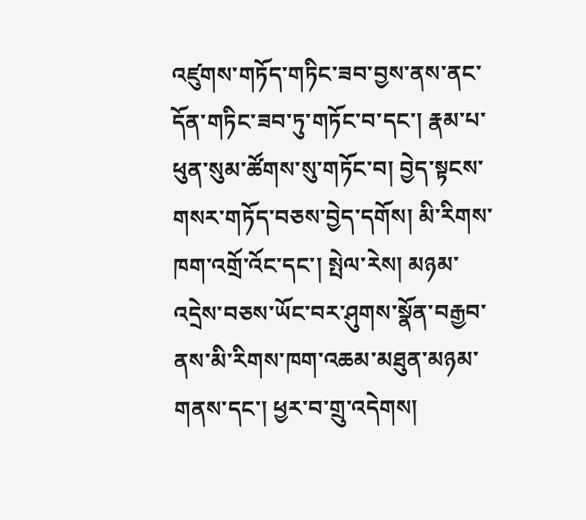འཛུགས་གཏོད་གཏིང་ཟབ་བྱས་ནས་ནང་དོན་གཏིང་ཟབ་ཏུ་གཏོང་བ་དང་། རྣམ་པ་ཕུན་སུམ་ཚོགས་སུ་གཏོང་བ། བྱེད་སྟངས་གསར་གཏོད་བཅས་བྱེད་དགོས། མི་རིགས་ཁག་འགྲོ་འོང་དང་། སྤེལ་རེས། མཉམ་འདྲེས་བཅས་ཡོང་བར་ཤུགས་སྣོན་བརྒྱབ་ནས་མི་རིགས་ཁག་འཆམ་མཐུན་མཉམ་གནས་དང་། ཕྱར་བ་གྲུ་འདེགས།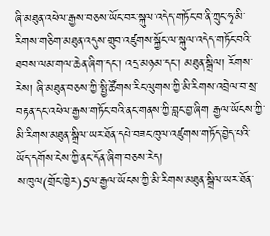ཞི་མཐུན་འཕེལ་རྒྱས་བཅས་ཡོང་བར་སྐུལ་འདེད་གཏོང་བ་ནི་ཀྲུང་ཧྭ་མི་རིགས་གཅིག་མཐུན་འདུས་གྲུབ་འཛུགས་སྐྱོང་ལ་སྐུལ་འདེད་གཏོང་བའི་ཐབས་ལམ་གལ་ཆེན་ཞིག་དང་། འདྲ་མཉམ་དང་། མཐུན་སྒྲིལ། རོགས་རེས། ཞི་མཐུན་བཅས་ཀྱི་སྤྱི་ཚོགས་རིང་ལུགས་ཀྱི་མི་རིགས་འབྲེལ་བ་སྲ་བརྟན་དང་འཕེལ་རྒྱས་གཏོང་བའི་ནང་གནས་ཀྱི་བླང་བྱ་ཞིག རྒྱལ་ཡོངས་ཀྱི་མི་རིགས་མཐུན་སྒྲིལ་ཡར་ཐོན་དཔེ་བཟང་ཁུལ་འཛུགས་གཏོད་བྱེད་པའི་ཡོད་དགོས་ངེས་ཀྱི་ནང་དོན་ཞིག་བཅས་རེད།
ས་ཁུལ(གྲོང་ཁྱེར)5ལ་རྒྱལ་ཡོངས་ཀྱི་མི་རིགས་མཐུན་སྒྲིལ་ཡར་ཐོན་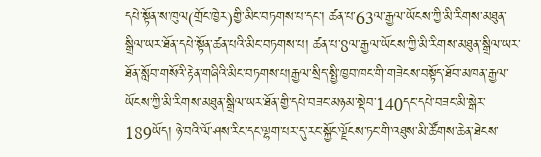དཔེ་སྟོན་ས་ཁུལ(གྲོང་ཁྱེར)གྱི་མིང་བཏགས་པ་དང་། ཚན་པ་63ལ་རྒྱལ་ཡོངས་ཀྱི་མི་རིགས་མཐུན་སྒྲིལ་ཡར་ཐོན་དཔེ་སྟོན་ཚན་པའི་མིང་བཏགས་པ། ཚན་པ་8ལ་རྒྱལ་ཡོངས་ཀྱི་མི་རིགས་མཐུན་སྒྲིལ་ཡར་ཐོན་སློབ་གསོའི་རྟེན་གཞིའི་མིང་བཏགས་པ།རྒྱལ་སྲིད་སྤྱི་ཁྱབ་ཁང་གི་གཟེངས་བསྟོད་ཐོབ་མཁན་རྒྱལ་ཡོངས་ཀྱི་མི་རིགས་མཐུན་སྒྲིལ་ཡར་ཐོན་གྱི་དཔེ་བཟང་མཉམ་སྡེབ་140དང་དཔེ་བཟང་མི་སྒེར་189ཡོད། ཉེ་བའི་ལོ་ཤས་རིང་དང་ལྷག་པར་དུ་རང་སྐྱོང་ལྗོངས་ཏང་གི་འཐུས་མི་ཚོགས་ཆེན་ཐེངས་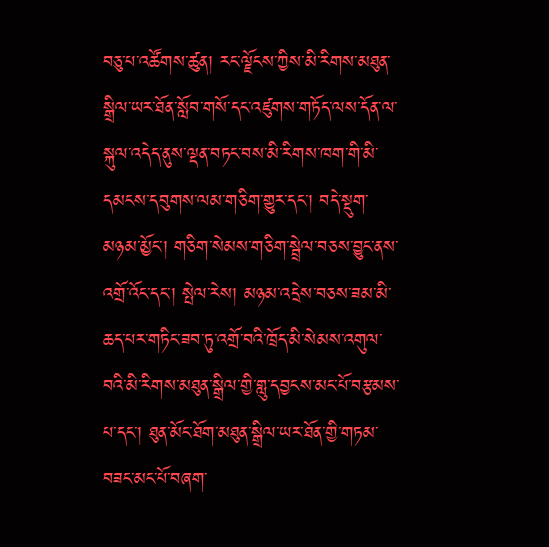བཅུ་པ་འཚོགས་ཚུན། རང་ལྗོངས་ཀྱིས་མི་རིགས་མཐུན་སྒྲིལ་ཡར་ཐོན་སློབ་གསོ་དང་འཛུགས་གཏོད་ལས་དོན་ལ་སྐུལ་འདེད་ནུས་ལྡན་བཏང་བས་མི་རིགས་ཁག་གི་མི་དམངས་དབུགས་ལམ་གཅིག་གྱུར་དང་། བདེ་སྡུག་མཉམ་མྱོང་། གཅིག་སེམས་གཅིག་སྦྲེལ་བཅས་བྱུང་ནས་འགྲོ་འོང་དང་། སྤེལ་རེས། མཉམ་འདྲེས་བཅས་ཟམ་མི་ཆད་པར་གཏིང་ཟབ་ཏུ་འགྲོ་བའི་ཁྲོད་མི་སེམས་འགུལ་བའི་མི་རིགས་མཐུན་སྒྲིལ་གྱི་གླུ་དབྱངས་མང་པོ་བརྩམས་པ་དང་། ཐུན་མོང་ཐོག་མཐུན་སྒྲིལ་ཡར་ཐོན་གྱི་གཏམ་བཟང་མང་པོ་བཞག་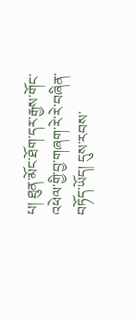པ། ཐུན་མོང་ཐོག་དར་རྒྱས་གོང་འཕེལ་གྱི་བྱ་གཞག་རེ་རེ་བཞིན་བཏོད་ཡོད། དུས་རབས་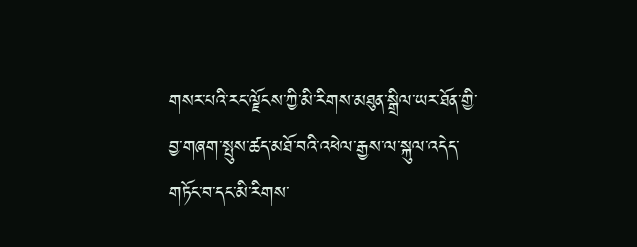གསར་པའི་རང་ལྗོངས་ཀྱི་མི་རིགས་མཐུན་སྒྲིལ་ཡར་ཐོན་གྱི་བྱ་གཞག་སྤུས་ཚད་མཐོ་བའི་འཕེལ་རྒྱས་ལ་སྐུལ་འདེད་གཏོང་བ་དང་མི་རིགས་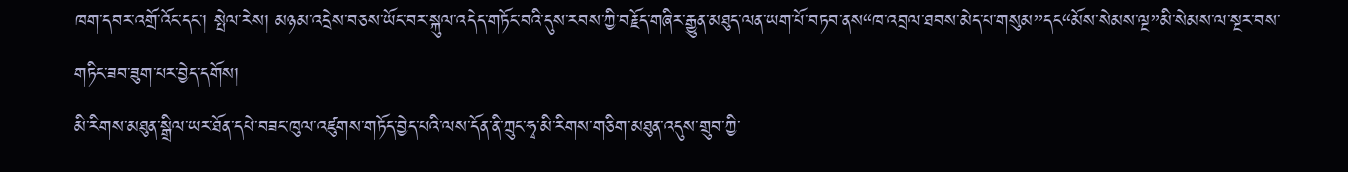ཁག་དབར་འགྲོ་འོང་དང་། སྤེལ་རེས། མཉམ་འདྲེས་བཅས་ཡོང་བར་སྐུལ་འདེད་གཏོང་བའི་དུས་རབས་ཀྱི་བརྗོད་གཞིར་རྒྱུན་མཐུད་ལན་ཡག་པོ་བཏབ་ནས“ཁ་འབྲལ་ཐབས་མེད་པ་གསུམ”དང“མོས་སེམས་ལྔ”མི་སེམས་ལ་སྔར་བས་གཏིང་ཟབ་ཟུག་པར་བྱེད་དགོས།
མི་རིགས་མཐུན་སྒྲིལ་ཡར་ཐོན་དཔེ་བཟང་ཁུལ་འཛུགས་གཏོད་བྱེད་པའི་ལས་དོན་ནི་ཀྲུང་ཧྭ་མི་རིགས་གཅིག་མཐུན་འདུས་གྲུབ་ཀྱི་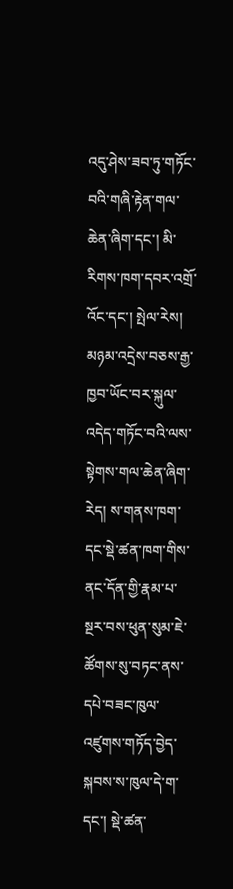འདུ་ཤེས་ཟབ་ཏུ་གཏོང་བའི་གཞི་རྟེན་གལ་ཆེན་ཞིག་དང་། མི་རིགས་ཁག་དབར་འགྲོ་འོང་དང་། སྤེལ་རེས། མཉམ་འདྲེས་བཅས་རྒྱ་ཁྱབ་ཡོང་བར་སྐུལ་འདེད་གཏོང་བའི་ལས་སྟེགས་གལ་ཆེན་ཞིག་རེད། ས་གནས་ཁག་དང་སྡེ་ཚན་ཁག་གིས་ནང་དོན་གྱི་རྣམ་པ་སྔར་བས་ཕུན་སུམ་ཇེ་ཚོགས་སུ་བཏང་ནས་དཔེ་བཟང་ཁུལ་འཛུགས་གཏོད་བྱེད་སྐབས་ས་ཁུལ་དེ་ག་དང་། སྡེ་ཚན་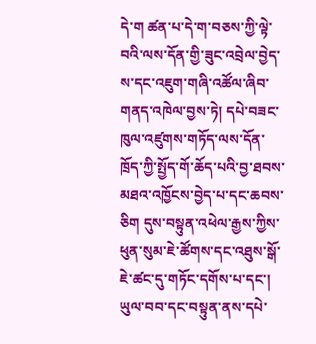དེ་ག ཚན་པ་དེ་ག་བཅས་ཀྱི་ལྟེ་བའི་ལས་དོན་གྱི་ཟུང་འབྲེལ་བྱེད་ས་དང་འཇུག་གཞི་འཚོལ་ཞིབ་གནད་འཁེལ་བྱས་ཏེ། དཔེ་བཟང་ཁུལ་འཛུགས་གཏོད་ལས་དོན་ཁྲོད་ཀྱི་སྤྱོད་གོ་ཆོད་པའི་བྱ་ཐབས་མཐའ་འཁྱོངས་བྱེད་པ་དང་ཆབས་ཅིག དུས་བསྟུན་འཕེལ་རྒྱས་ཀྱིས་ཕུན་སུམ་ཇེ་ཚོགས་དང་འཐུས་སྒོ་ཇེ་ཚང་དུ་གཏོང་དགོས་པ་དང་། ཡུལ་བབ་དང་བསྟུན་ནས་དཔེ་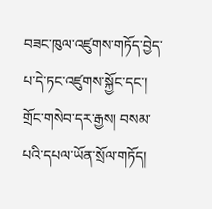བཟང་ཁུལ་འཛུགས་གཏོད་བྱེད་པ་དེ་ཏང་འཛུགས་སྐྱོང་དང་། གྲོང་གསེབ་དར་རྒྱས། བསམ་པའི་དཔལ་ཡོན་སྲོལ་གཏོད།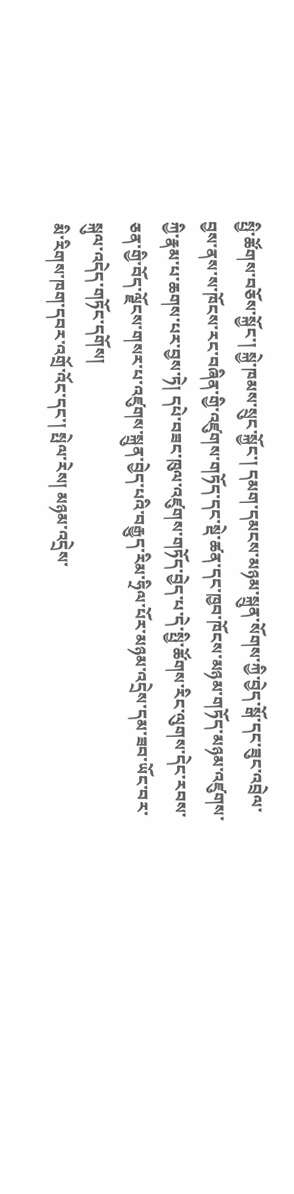སྤྱི་ཚོགས་བཅོས་སྐྱོང་། སྐྱེ་ཁམས་སྲུང་སྐྱོང་། དམག་དམངས་མཉམ་སྐྲུན་སོགས་ཀྱི་བྱེད་སྒོ་དང་ཟུང་འབྲེལ་བྱས་ནས་ས་ཁོངས་རང་བཞིན་གྱི་འཛུགས་གཏོད་དང་སྡེ་ཚན་དང་ཁྱབ་ཁོངས་མཉམ་གཏོད་མཉམ་འཛུགས་ཀྱི་རྣམ་པ་ཆགས་པར་བྱས་ཏེ། དཔེ་བཟང་ཁུལ་འཛུགས་གཏོད་བྱེད་པ་དེ་སྤྱི་ཚོགས་རིང་ལུགས་དེང་རབས་ཅན་གྱི་བོད་ལྗོངས་གསར་པ་འཛུགས་སྐྲུན་བྱེད་པའི་བརྒྱུད་རིམ་ཧྲིལ་པོར་མཉམ་འདྲེས་དམ་ཟབ་ཡོང་བར་སྐུལ་འདེད་གཏོང་དགོས།
མི་རིགས་ཁག་དབར་འགྲོ་འོང་དང་། སྤེལ་རེས། མཉམ་འདྲེས་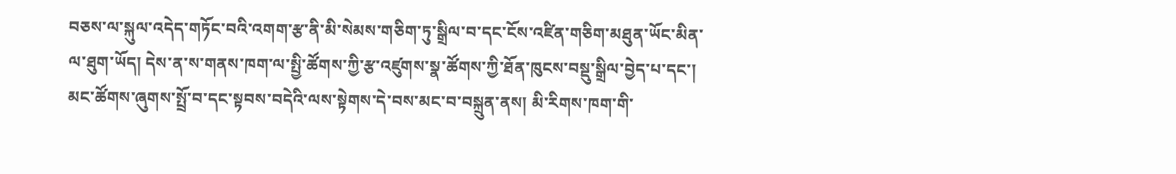བཅས་ལ་སྐུལ་འདེད་གཏོང་བའི་འགག་རྩ་ནི་མི་སེམས་གཅིག་ཏུ་སྒྲིལ་བ་དང་ངོས་འཛིན་གཅིག་མཐུན་ཡོང་མིན་ལ་ཐུག་ཡོད། དེས་ན་ས་གནས་ཁག་ལ་སྤྱི་ཚོགས་ཀྱི་རྩ་འཛུགས་སྣ་ཚོགས་ཀྱི་ཐོན་ཁུངས་བསྡུ་སྒྲིལ་བྱེད་པ་དང་། མང་ཚོགས་ཞུགས་སྤྲོ་བ་དང་སྟབས་བདེའི་ལས་སྟེགས་དེ་བས་མང་བ་བསྐྲུན་ནས། མི་རིགས་ཁག་གི་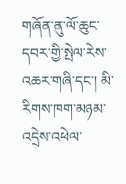གཞོན་ནུ་ལོ་ཆུང་དབར་གྱི་སྤེལ་རེས་འཆར་གཞི་དང་། མི་རིགས་ཁག་མཉམ་འདྲེས་འཕེལ་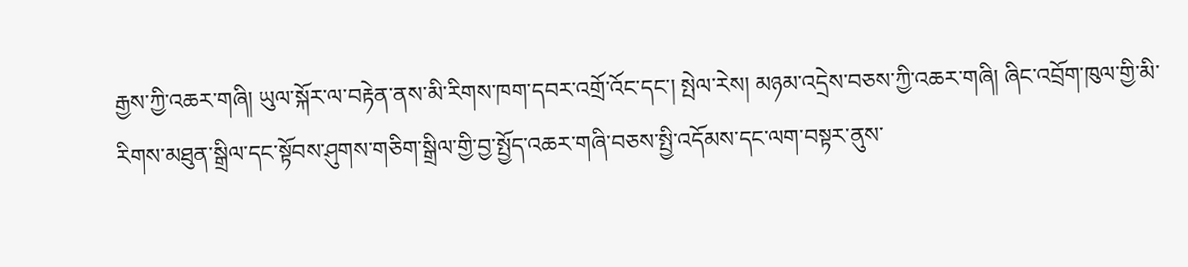རྒྱས་ཀྱི་འཆར་གཞི། ཡུལ་སྐོར་ལ་བརྟེན་ནས་མི་རིགས་ཁག་དབར་འགྲོ་འོང་དང་། སྤེལ་རེས། མཉམ་འདྲེས་བཅས་ཀྱི་འཆར་གཞི། ཞིང་འབྲོག་ཁུལ་གྱི་མི་རིགས་མཐུན་སྒྲིལ་དང་སྟོབས་ཤུགས་གཅིག་སྒྲིལ་གྱི་བྱ་སྤྱོད་འཆར་གཞི་བཅས་སྤྱི་འདོམས་དང་ལག་བསྟར་ནུས་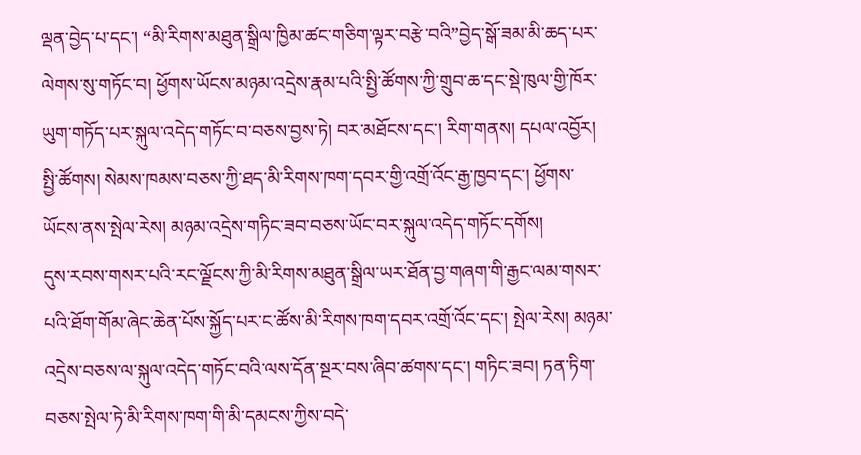ལྡན་བྱེད་པ་དང་། “མི་རིགས་མཐུན་སྒྲིལ་ཁྱིམ་ཚང་གཅིག་ལྟར་བརྩེ་བའི”བྱེད་སྒོ་ཟམ་མི་ཆད་པར་ལེགས་སུ་གཏོང་བ། ཕྱོགས་ཡོངས་མཉམ་འདྲེས་རྣམ་པའི་སྤྱི་ཚོགས་ཀྱི་གྲུབ་ཆ་དང་སྡེ་ཁུལ་གྱི་ཁོར་ཡུག་གཏོད་པར་སྐུལ་འདེད་གཏོང་བ་བཅས་བྱས་ཏེ། བར་མཐོངས་དང་། རིག་གནས། དཔལ་འབྱོར། སྤྱི་ཚོགས། སེམས་ཁམས་བཅས་ཀྱི་ཐད་མི་རིགས་ཁག་དབར་གྱི་འགྲོ་འོང་རྒྱ་ཁྱབ་དང་། ཕྱོགས་ཡོངས་ནས་སྤེལ་རེས། མཉམ་འདྲེས་གཏིང་ཟབ་བཅས་ཡོང་བར་སྐུལ་འདེད་གཏོང་དགོས།
དུས་རབས་གསར་པའི་རང་ལྗོངས་ཀྱི་མི་རིགས་མཐུན་སྒྲིལ་ཡར་ཐོན་བྱ་གཞག་གི་རྒྱང་ལམ་གསར་པའི་ཐོག་གོམ་ཞེང་ཆེན་པོས་སྐྱོད་པར་ང་ཚོས་མི་རིགས་ཁག་དབར་འགྲོ་འོང་དང་། སྤེལ་རེས། མཉམ་འདྲེས་བཅས་ལ་སྐུལ་འདེད་གཏོང་བའི་ལས་དོན་སྔར་བས་ཞིབ་ཚགས་དང་། གཏིང་ཟབ། ཏན་ཏིག་བཅས་སྤེལ་ཏེ་མི་རིགས་ཁག་གི་མི་དམངས་ཀྱིས་བདེ་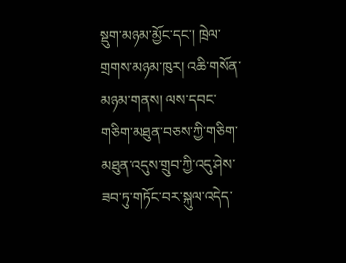སྡུག་མཉམ་མྱོང་དང་། ཁྲེལ་གྲགས་མཉམ་ཁུར། འཆི་གསོན་མཉམ་གནས། ལས་དབང་གཅིག་མཐུན་བཅས་ཀྱི་གཅིག་མཐུན་འདུས་གྲུབ་ཀྱི་འདུ་ཤེས་ཟབ་ཏུ་གཏོང་བར་སྐུལ་འདེད་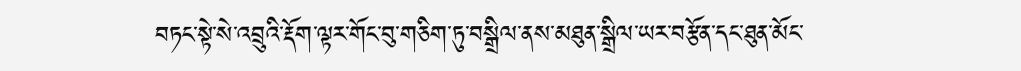བཏང་སྟེ་སེ་འབྲུའི་རྡོག་ལྟར་གོང་བུ་གཅིག་ཏུ་བསྒྲིལ་ནས་མཐུན་སྒྲིལ་ཡར་བརྩོན་དང་ཐུན་མོང་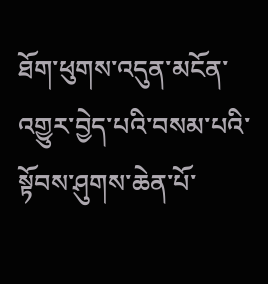ཐོག་ཕུགས་འདུན་མངོན་འགྱུར་བྱེད་པའི་བསམ་པའི་སྟོབས་ཤུགས་ཆེན་པོ་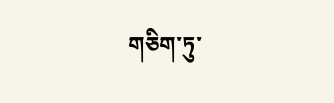གཅིག་ཏུ་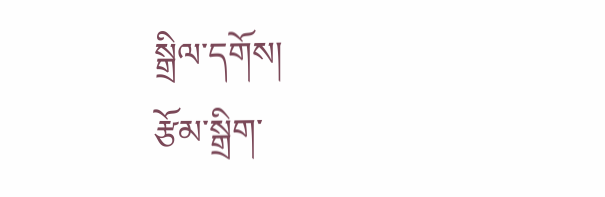སྒྲིལ་དགོས།
རྩོམ་སྒྲིག་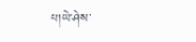པ།ཡེ་ཤེས་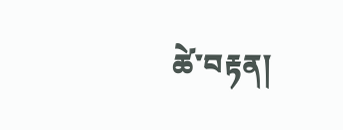ཚེ་བརྟན།